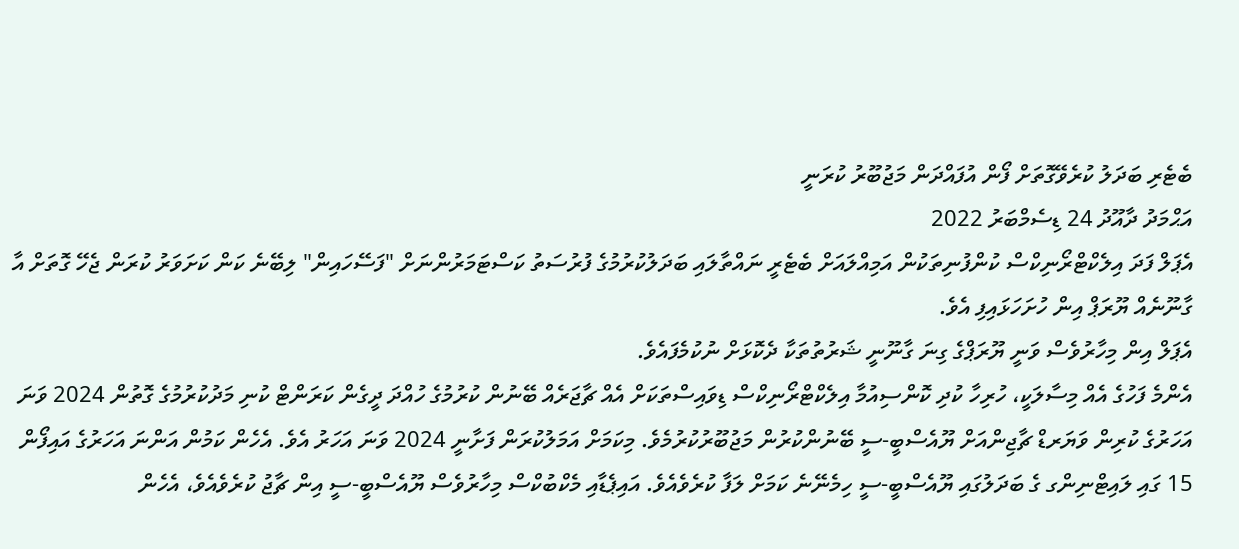ބެޓެރި ބަދަލު ކުރެވޭގޮތަށް ފޯން އުފައްދަން މަޖުބޫރު ކުރަނީ
އަޙްމަދު ދާއޫދު 24 ޑިސެމްބަރު 2022
އެޕަލް ފަދަ އިލެކްޓްރޯނިކްސް ކުންފުނިތަކުން އަމިއްލައަށް ބެޓެރީ ނައްތާލައި ބަދަލުކުރުމުގެ ފުރުސަތު ކަސްޓަމަރުންނަށް "ފަސޭހައިން" ލިބޭނެ ކަން ކަށަވަރު ކުރަން ޖެހޭ ގޮތަށް އާ ގާނޫނެއް ޔޫރަޕް އިން ހުށަހަޅައިފި އެވެ.
އެޕަލް އިން މިހާރުވެސް ވަނީ ޔޫރަޕްގެ ގިނަ ގާނޫނީ ޝަރުތުތަކާ ދެކޮޅަށް ނުކުމެފައެވެ.
އެންމެ ފަހުގެ އެއް މިސާލަކީ، ހުރިހާ ކުދި ކޮންސިއުމާ އިލެކްޓްރޯނިކްސް ޑިވައިސްތަކަށް އެއް ޗާޖަރެއް ބޭނުން ކުރުމުގެ ހުއްދަ ދީގެން ކަރަންޓް ކުނި މަދުކުރުމުގެ ގޮތުން 2024 ވަނަ އަހަރުގެ ކުރިން ވަޔަރޑް ޗާޖިންއަށް ޔޫއެސްބީ-ސީ ބޭނުންކުރުން މަޖުބޫރުކުރުމެވެ. މިކަމަށް އަމަލުކުރަން ފަށާނީ 2024 ވަނަ އަހަރު އެވެ. އެހެން ކަމުން އަންނަ އަހަރުގެ އައިފޯން 15 ގައި ލައިޓްނިންގ ގެ ބަދަލުގައި ޔޫއެސްބީ-ސީ ހިމެނޭނެ ކަމަށް ލަފާ ކުރެވެއެވެ. އައިޕެޑާއި މެކްބުކްސް މިހާރުވެސް ޔޫއެސްބީ-ސީ އިން ޗާޖު ކުރެވެއެވެ، އެހެން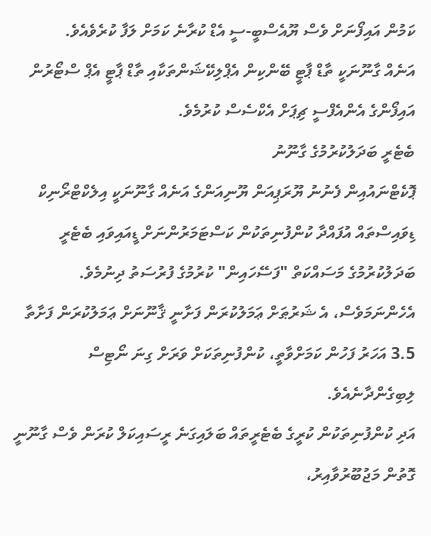ކަމުން އައިފޯނަށް ވެސް ޔޫއެސްބީ-ސީ އެޑް ކުރާނެ ކަމަށް ލަފާ ކުރެވެއެވެ.
އަނެއް ގާނޫނަކީ ތާޑް ޕާޓީ ބޭންކިން އެޕްލިކޭޝަންތަކާއި ތާޑް ޕާޓީ އެޕް ސްޓޯރުން އައިފޯންގެ އެންއެފްސީ ޗިޕަށް އެކްސެސް ކުރުމެވެ.
ބެޓެރީ ބަދަލުކުރުމުގެ ގާނޫނު
ޕޮކެޓްނައުއިން ފެނުނު ޔޫރަޕިއަން ޔޫނިއަންގެ އަނެއް ގާނޫނަކީ އިލެކްޓްރޯނިކް ޑިވައިސްތައް އުފައްދާ ކުންފުނިތަކުން ކަސްޓަމަރުންނަށް ޑީއައިވައި ބެޓެރީ ބަދަލުކުރުމުގެ މަސައްކަތް "ފަސޭހައިން" ކުރުމުގެ ފުރުސަތު ދިނުމެވެ. އެހެންނަމަވެސް، އެ ޝަރުޠަށް ޢަމަލުކުރަން ފަށާނީ ޤާނޫނަށް ޢަމަލުކުރަން ފަށާތާ 3.5 އަހަރު ފަހުން ކަމަށްވާތީ، ކުންފުނިތަކަށް ވަރަށް ގިނަ ނޯޓިސް ލިބިގެންދާނެއެވެ.
އަދި ކުންފުނިތަކުން ކުރީގެ ބެޓެރީތައް ބަލައިގަނެ ރީސައިކަލް ކުރަން ވެސް ގާނޫނީ ގޮތުން މަޖުބޫރުވާއިރު،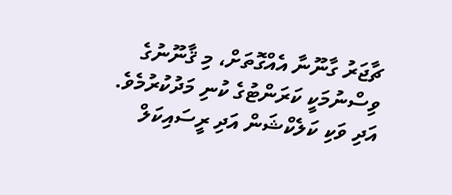ޗާޖަރު ގާނޫނާ އެއްގޮތަށް، މި ޤާނޫނުގެ ވިސްނުމަކީ ކަރަންޓުގެ ކުނި މަދުކުރުމެވެ.
އަދި ވަކި ކަލެކްޝަން އަދި ރީސައިކަލް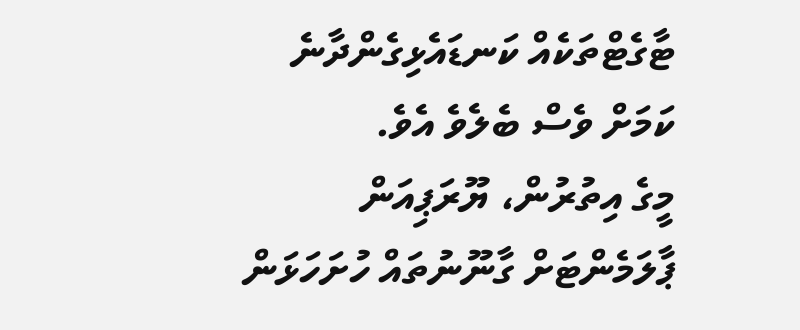ޓާގެޓްތަކެއް ކަނޑައެޅިގެންދާނެ ކަމަށް ވެސް ބެލެވެ އެވެ.
މީގެ އިތުރުން، ޔޫރަޕިއަން ޕާލަމެންޓަށް ގާނޫނުތައް ހުށަހަޅަން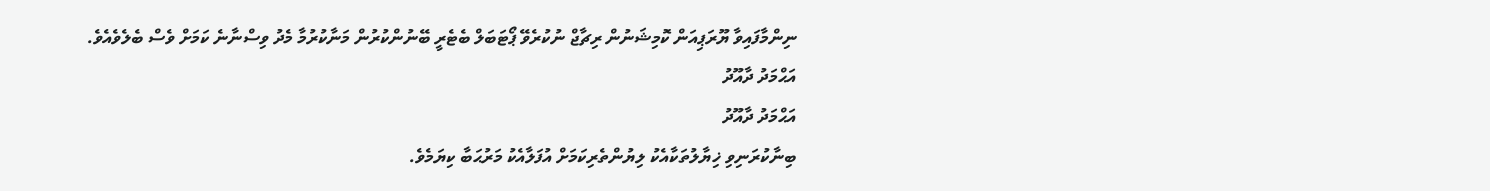ނިންމާފައިވާ ޔޫރަޕިއަން ކޮމިޝަނުން ރިޗާޖް ނުކުރެވޭ ޕޯޓަބަލް ބެޓެރީ ބޭނުންކުރުން މަނާކުރުމާ މެދު ވިސްނާނެ ކަމަށް ވެސް ބެލެވެއެވެ.
އަޙްމަދު ދާއޫދު
އަޙްމަދު ދާއޫދު
ބިނާކުރަނިވި ޚިޔާލުތަކާއެކު ލިޔުންތެރިކަމަށް އުފަލާއެކު މަރުޙަބާ ކިޔަމެވެ.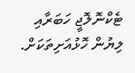ޓެކްނޮލޮޖީ ހަބަރާއި ލިޔުން ހޮޅުއަށިތަކަށް.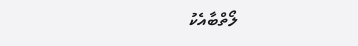ލޯތްބާއެކު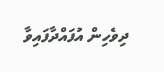ދިވެހިން އުފައްދާފައިވާ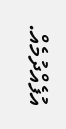އުފެއްދުމެއް.